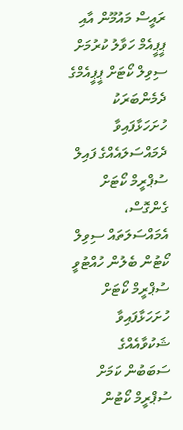ރައީސް މައުމޫން އާއި ޕީޕީއެމް ހަވާލު ކުރުމަށް ސިވިލް ކޯޓަށް ޕީޕީއެމްގެ ދެމެންބަރަކު ހުށަހަޅާފައިވާ ދެމައްސަލައެއްގެ ފައިލް ސުޕްރީމް ކޯޓަށް ގެންގޮސް، އެމައްސަލަތައް ސިވިލް ކޯޓުން ބެލުން ހުއްޓުވީ ސުޕްރީމް ކޯޓަށް ހުށަހަޅާފައިވާ ޝަކުވާއެއްގެ ސަބަބުން ކަމަށް ސުޕްރީމް ކޯޓުން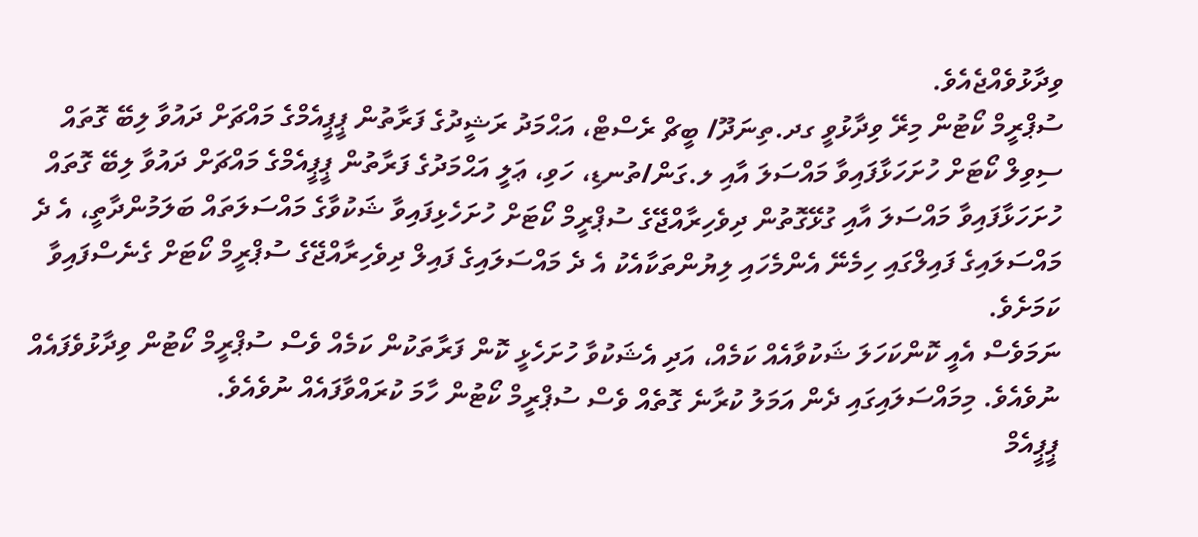ވިދާޅުވެއްޖެއެވެ.
ސުޕްރީމް ކޯޓުން މިރޭ ވިދާޅުވީ ގދ.ތިނަދޫ/ ބީޗް ރެސްޓް، އަޙްމަދު ރަޝީދުގެ ފަރާތުން ޕީޕީއެމްގެ މައްޗަށް ދައުވާ ލިބޭ ގޮތައް ސިވިލް ކޯޓަށް ހުށަހަޅާފައިވާ މައްސަލަ އާއި ލ.ގަން/ތުނޑި، ހަވި، ޢަލީ އަޙްމަދުގެ ފަރާތުން ޕީޕީއެމްގެ މައްޗަށް ދައުވާ ލިބޭ ގޮތައް ހުށަހަޅާފައިވާ މައްސަލަ އާއި ގުޅޭގޮތުން ދިވެހިރާއްޖޭގެ ސުޕްރީމް ކޯޓަށް ހުށަހެޅިފައިވާ ޝަކުވާގެ މައްސަލަތައް ބަލަމުންދާތީ، އެ ދެ މައްސަލައިގެ ފައިލްގައި ހިމެނޭ އެންމެހައި ލިޔުންތަކާއެކު އެ ދެ މައްސަލައިގެ ފައިލް ދިވެހިރާއްޖޭގެ ސުޕްރީމް ކޯޓަށް ގެނެސްފައިވާ ކަމަށެވެ.
ނަމަވެސް އެއީ ކޮންކަހަލަ ޝަކުވާއެއް ކަމެއް، އަދި އެޝަކުވާ ހުށަހެޅީ ކޮން ފަރާތަކުން ކަމެއް ވެސް ސުޕްރީމް ކޯޓުން ވިދާޅުވެފައެއް ނުވެއެވެ. މިމައްސަލައިގައި ދެން އަމަލު ކުރާނެ ގޮތެއް ވެސް ސުޕްރީމް ކޯޓުން ހާމަ ކުރައްވާފައެއް ނުވެއެވެ.
ޕީޕީއެމް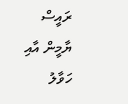ރައީސް ޔާމީން އާއި ހަވާލު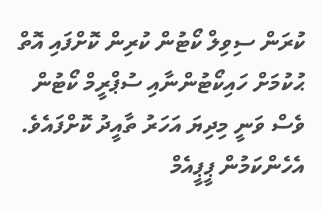ކުރަން ސިވިލް ކޯޓުން ކުރިން ކޮށްފައި އޮތް ޙުކުމަށް ހައިކޯޓުންނާއި ސުޕްރީމް ކޯޓުން ވެސް ވަނީ މިދިޔަ އަހަރު ތާއީދު ކޮށްފައެވެ. އެހެންކަމުން ޕީޕީއެމް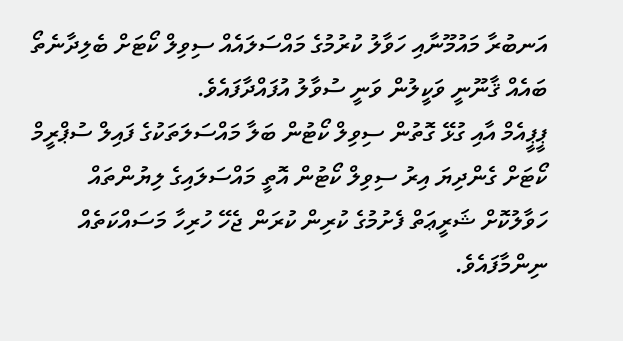އަނބުރާ މައުމޫނާއި ހަވާލު ކުރުމުގެ މައްސަލައެއް ސިވިލް ކޯޓަށް ބެލިދާނެތޯ ބައެއް ޤާނޫނީ ވަކީލުން ވަނީ ސުވާލު އުފައްދާފައެވެ.
ޕީޕީއެމް އާއި ގުޅޭ ގޮތުން ސިވިލް ކޯޓުން ބަލާ މައްސަލަތަކުގެ ފައިލް ސުޕްރީމް ކޯޓަށް ގެންދިޔަ އިރު ސިވިލް ކޯޓުން އޮތީ މައްސަލައިގެ ލިޔުންތައް ހަވާލުކޮށް ޝަރީޢަތް ފެށުމުގެ ކުރިން ކުރަން ޖެހޭ ހުރިހާ މަސައްކަތެއް ނިންމާފައެވެ.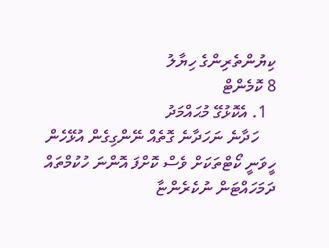ކިޔުންތެރިންގެ ހިޔާލު
8 ކޮމެންޓް
  1. އެކޮޅުގޭ މުޙައްމަދު
    ހަދާނެ ނަހަދާނެ ގޮތެއް ނޭންގިގެން އުޅޭހެން ހީވަނީ ކޯޓްތަކަށް ވެސް ކޮށްފަ އޮންނަ ހުކުމްތައް ދަމަހައްޓަން ނުކެރެންޏާ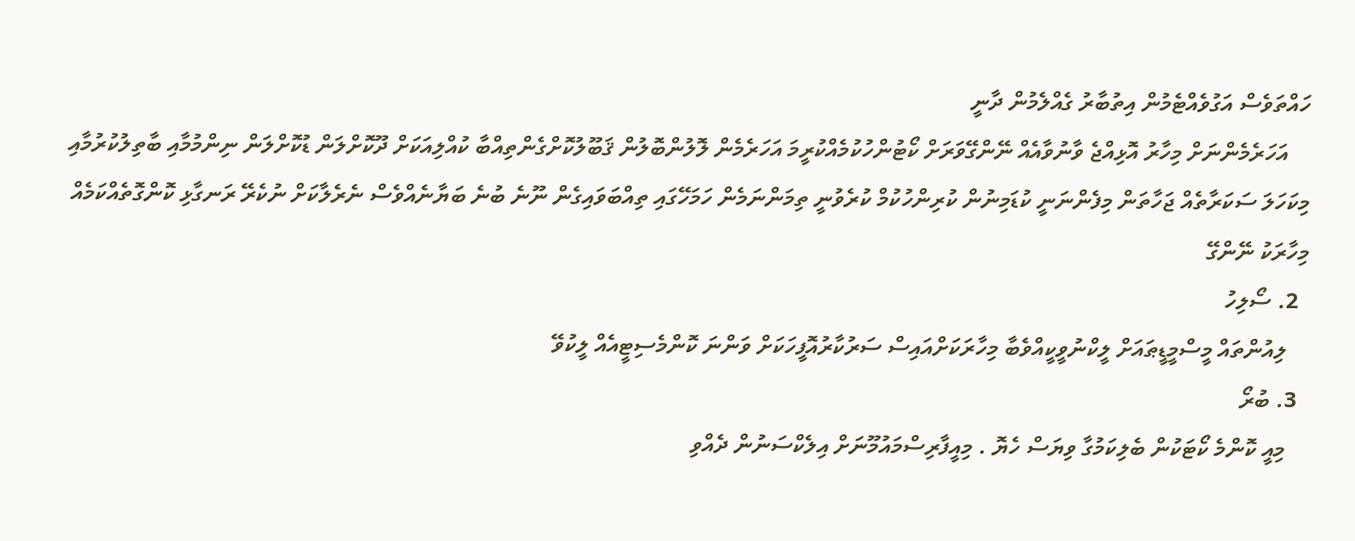ހައްތަވެސް އަގުވެއްޓެމުން އިތުބާރު ގެއްލެމުން ދާނީ
    އަހަރެމެންނަށް މިހާރު އޮޅިއްޖެ ވާނުވާއެއް ނޭންގޭވަރަށް ކޯޓުންހުކުމެއްކުރީމަ އަހަރެމެން ލޮލުންބޮލުން ޤަބޫލުކޮށްގެންތިއްބާ ކުއްލިއަކަށް ދޫކޮށްލަން ޑުކޮށްލަން ނިންމުމާއި ބާތިލުކުރުމާއި މިކަހަލަ ސަކަރާތެއް ޖަހާތަން މިފެންނަނީ ކުޑަމިނުން ކުރިންހުކުމް ކުރެވުނީ ތިމަންނަމެން ހަމަހޭގައި ތިއްބަވައިގެން ނޫނެ ބުނެ ބަޔާނެއްވެސް ނެރެލާކަށް ނުކެރޭ ރަނގާޅި ކޮންގޮތެއްކަމެއް މިހާރަކު ނޭންގޭ
  2. ސޯލިހު
    ލިއުންތައް މީސްމީޑީޠައަށް ލީކްނުވީކީއްވެބާ މިހާރަކަށްއައިސް ސަރުކާރުއޮފީހަކަށް ވަންނަ ކޮންމެސިޓީއެއް ލީކުވޭ
  3. ބުރޯ
    މިއީ ކޮންމެ ކޯޓަކުން ބެލިކަމުގާ ވިޔަސް ހެޔޮ . މިއީފާރިސްމައުމޫނަށް އިލެކްސަނުން ދެއްވި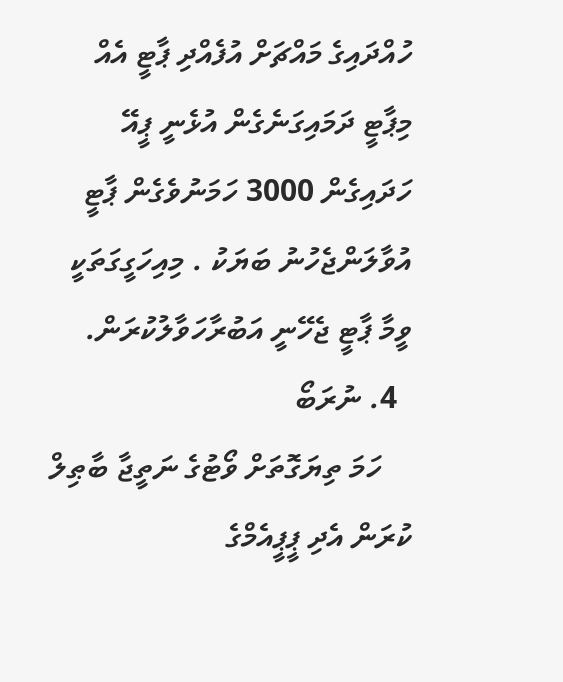ހުއްދައިގެ މައްޗަށް އުފެއްދި ޕާޓީ އެއް މިޕާޓީ ދަމައިގަނެގެން އުޅެނީ ޕީއޭ ހަދައިގެން 3000 ހަމަނުވެގެން ޕާޓީ އުވާލަންޖެހުނު ބަޔަކު . މިއިހަގީގަތަކީ ވީމާ ޕާޓީ ޖެހޭނީ އަބުރާހަވާލުކުރަން.
  4. ނުރަބޯ
    ހަމަ ތިޔަގޮތަށް ވޯޓުގެ ނަތީޖާ ބާޠިލް ކުރަން އެދި ޕީޕީއެމްގެ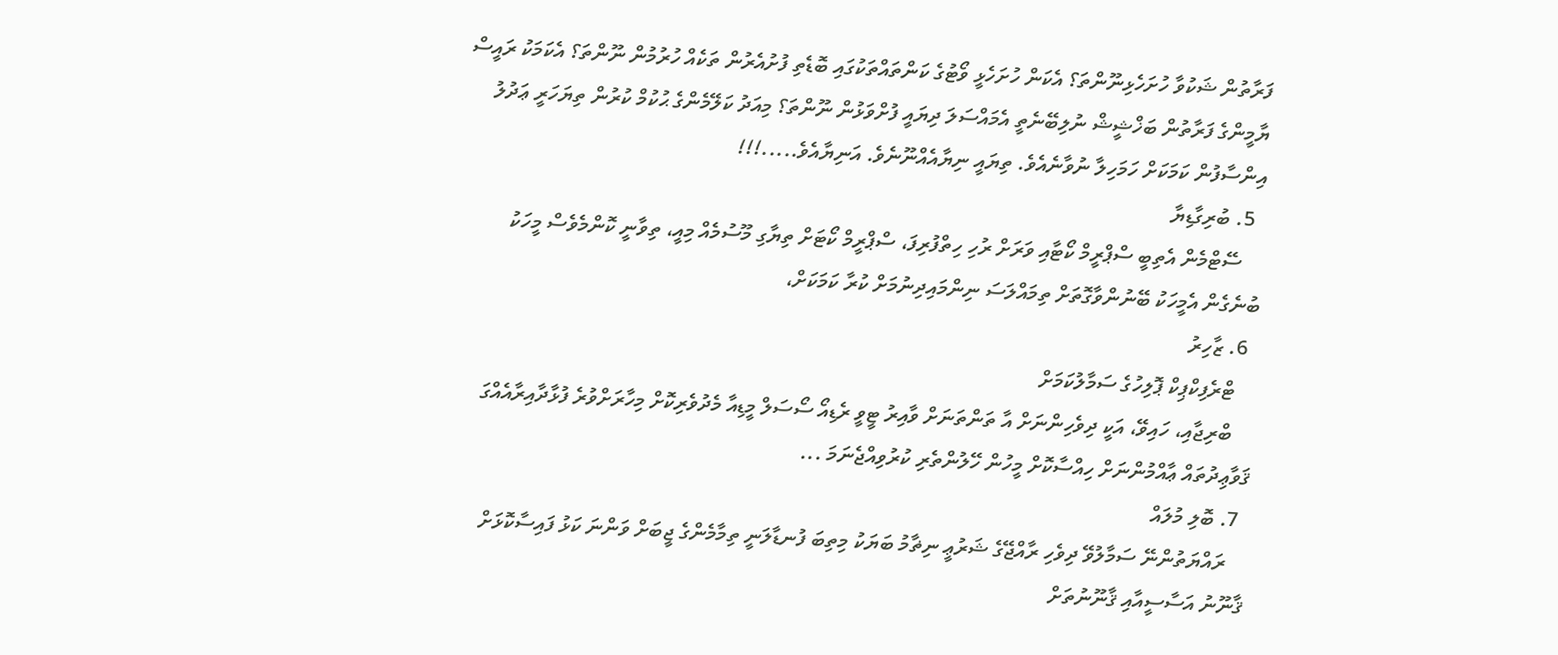ފަރާތުން ޝަކުވާ ހުށަހެޅިނޫންތަ؟ އެކަން ހުށަހެޅީ ވޯޓުގެ ކަންތައްތަކުގައި ބޮޑެތި ފުށުއެރުން ތަކެއް ހުރުމުން ނޫންތަ؟ އެކަމަކު ރައީސް ޔާމީންގެ ފަރާތުން ބަޚްޝީޝް ނުލިބޭނެތީ އެމައްސަލަ ދިޔައީ ފުށްވަޅުން ނޫންތަ؟ މިއަދު ކަލޭމެންގެ ޙުކުމް ކުރުން ތިޔަހަރީ ޢަދުލު އިންސާފުން ކަމަކަށް ހަމަހިލާ ނުވާނެއެވެ. ތިޔައީ ނިޔާއެއްނޫނެވެ. އަނިޔާއެވެ.....!!!
  5. ބުރިގާޑިޔާ
    ސޭޓްމެން އެތިބީ ސްޕްރީމް ކޯޓާއި ވަރަށް ރުހި ހިތްފުރިފަ، ސްޕްރީމް ކޯޓަށް ތިޔާގި މޫސުމެއް މިއީ، ތިވާނީ ކޮންމެވެސް މީހަކު ބުނެގެން އެމީހަކު ބޭނުންވާގޮތަށް ތިމައްލަސަ ނިންމައިދިނުމަށް ކުރާ ކަމަކަށް،
  6. ޒާހިރު
    ޓްރެފިކްޕިކް ޕޮލިހުގެ ސަމާލުކަމަށް
    ބްރިޖާއި، ހައިވޭ، އަކީ ދިވެހިންނަށް އާ ތަންތަނަށް ވާއިރު ޓީވީ ރެޑިއޯ ސޯސަލް މީޑިއާ މެދުވެރިކޮށް މިހާރަށްވުރެ ފުޅާދާއިރާއެއްގަ ޤަވާޢިދުތައް ޢާއްމުންނަށް ހިއްސާކޮށް މީހުން ހޭލުންތެރި ކުރުވިއްޖެނަމަ ...
  7. ބޮލި މުލައް
    ރައްޔަތުންނޭ ސަމާލުވޭ ދިވެހި ރާއްޖޭގެ ޝަރުޢީ ނިޡާމު ބަޔަކު މިތިބަ ފުނޑާލަނީ ތިމާމެންގެ ޖީބަށް ވަންނަ ކަޅު ފައިސާކޮޅަށް ޤާނޫނު އަސާސީއާއި ޤާނޫނުތަށް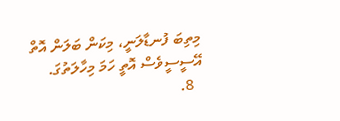މިތިބަ ފުނޑާލަނީ، މިކަން ބަލަން އޮތް އޭސީސީވެސް އޮތީ ހަމަ މިހާލަތުގަ.
  8.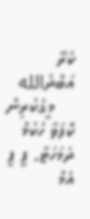ކެރޭ އަބްދުالله
    މީގެކުރިން ކޮފަވާ ހުކުމް ދަމަހަޓާ. ޕީ ޕީ އެމް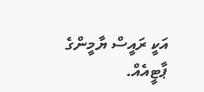އަކީ ރައީސް ޔާމީންގެ ޕާޓީއެއް.